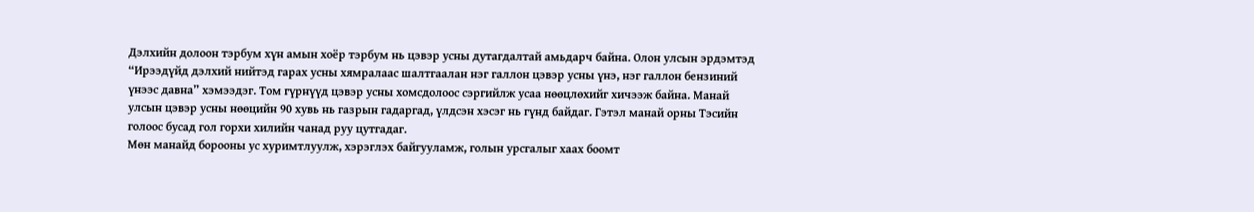Дэлхийн долоон тэрбум хүн амын хоёр тэрбум нь цэвэр усны дутагдалтай амьдарч байна. Олон улсын эрдэмтэд “Ирээдүйд дэлхий нийтэд гарах усны хямралаас шалтгаалан нэг галлон цэвэр усны үнэ, нэг галлон бензиний үнээс давна” хэмээдэг. Том гүрнүүд цэвэр усны хомсдолоос сэргийлж усаа нөөцлөхийг хичээж байна. Манай улсын цэвэр усны нөөцийн 90 хувь нь газрын гадаргад, үлдсэн хэсэг нь гүнд байдаг. Гэтэл манай орны Тэсийн голоос бусад гол горхи хилийн чанад руу цутгадаг.
Мөн манайд борооны ус хуримтлуулж, хэрэглэх байгууламж, голын урсгалыг хаах боомт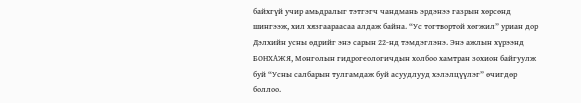байхгүй учир амьдралыг тэтгэгч чандмань эрдэнээ газрын хөрсөнд шингээж, хил хязгаараасаа алдаж байна. “Ус тогтвортой хөгжил” уриан дор Дэлхийн усны өдрийг энэ сарын 22-нд тэмдэглэнэ. Энэ ажлын хүрээнд БОНХАЖЯ, Монголын гидрогеологичдын холбоо хамтран зохион байгуулж буй “Усны салбарын тулгамдаж буй асуудлууд хэлэлцүүлэг” өчигдөр боллоо.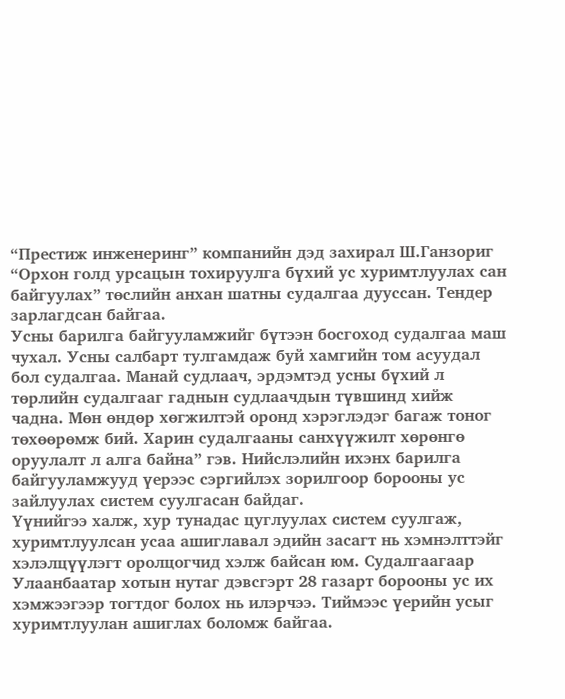“Престиж инженеринг” компанийн дэд захирал Ш.Ганзориг “Орхон голд урсацын тохируулга бүхий ус хуримтлуулах сан байгуулах” төслийн анхан шатны судалгаа дууссан. Тендер зарлагдсан байгаа.
Усны барилга байгууламжийг бүтээн босгоход судалгаа маш чухал. Усны салбарт тулгамдаж буй хамгийн том асуудал бол судалгаа. Манай судлаач, эрдэмтэд усны бүхий л төрлийн судалгааг гаднын судлаачдын түвшинд хийж чадна. Мөн өндөр хөгжилтэй оронд хэрэглэдэг багаж тоног төхөөрөмж бий. Харин судалгааны санхүүжилт хөрөнгө оруулалт л алга байна” гэв. Нийслэлийн ихэнх барилга байгууламжууд үерээс сэргийлэх зорилгоор борооны ус зайлуулах систем суулгасан байдаг.
Үүнийгээ халж, хур тунадас цуглуулах систем суулгаж, хуримтлуулсан усаа ашиглавал эдийн засагт нь хэмнэлттэйг хэлэлцүүлэгт оролцогчид хэлж байсан юм. Судалгаагаар Улаанбаатар хотын нутаг дэвсгэрт 28 газарт борооны ус их хэмжээгээр тогтдог болох нь илэрчээ. Тиймээс үерийн усыг хуримтлуулан ашиглах боломж байгаа.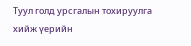Туул голд урсгалын тохируулга хийж үерийн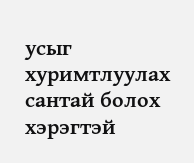усыг хуримтлуулах сантай болох хэрэгтэй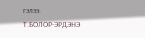гэлээ.
Т.БОЛОР-ЭРДЭНЭ